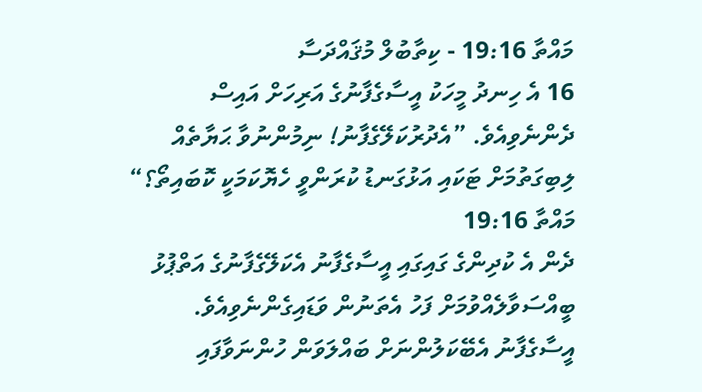މައްތާ 19:16 - ކިތާބުލް މުޤައްދަސާ
16 އެ ހިނދު މީހަކު އީސާގެފާނުގެ އަރިހަށް އައިސް ދެންނެވިއެވެ. ”އެދުރުކަލޭގެފާނު! ނިމުންނުވާ ޙަޔާތެއް ލިބިގަތުމަށް ޓަކައި އަޅުގަނޑު ކުރަންވީ ހެޔޮކަމަކީ ކޮބައިތޯ؟“
މައްތާ 19:16
ދެން އެ ކުދިންގެ ގައިގައި އީސާގެފާނު އެކަލޭގެފާނުގެ އަތްޕުޅު ބީއްސަވާލެއްވުމަށް ފަހު އެތަނުން ވަޑައިގެންނެވިއެވެ.
އީސާގެފާނު އެބޭކަލުންނަށް ބައްލަވަން ހުންނަވާފައި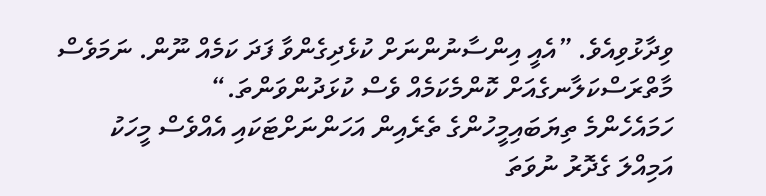ވިދާޅުވިއެވެ. ”އެއީ އިންސާނުންނަށް ކުޅެދިގެންވާ ފަދަ ކަމެއް ނޫން. ނަމަވެސް މާތްރަސްކަލާނގެއަށް ކޮންމެކަމެއް ވެސް ކުޅަދުންވަންތަ.“
ހަމައެހެންމެ ތިޔަބައިމީހުންގެ ތެރެއިން އަހަންނަށްޓަކައި އެއްވެސް މީހަކު އަމިއްލަ ގެދޮރު ނުވަތަ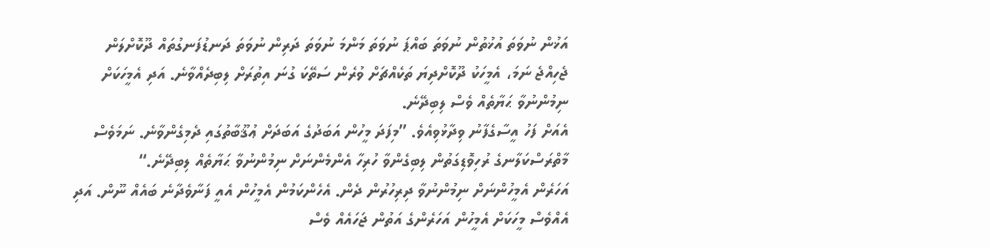އަޚުން ނުވަތަ އުޚުތުން ނުވަތަ ބައްޕަ ނުވަތަ މަންމަ ނުވަތަ ދަރިން ނުވަތަ ދަނޑުފަނގުތައް ދޫކޮށްލަން ޖެހިއްޖެ ނަމަ، އެމީހަކު ދޫކޮށްދިޔަ ތަކެއްޗަށް ވުރެން ސަތޭކަ ގުނަ އިތުރަށް ލިބިދެއްވާނެ. އަދި އެމީހަކަށް ނިމުންނުވާ ޙަޔާތެއް ވެސް ލިބިދޭނެ.
އެއަށް ފަހު އީސާގެފާނު ވިދާޅުވިއެވެ. ”މިފަދަ މީހުން އަބަދުގެ އަބަދަށް ޢުޤޫބާތުގައި ދެމިގެންވާނެ. ނަމަވެސް މާތްރަސްކަލާނގެ ރުހިވޮޑިގަތުން ލިބިގެންވާ ހުރިހާ އެންމެންނަށް ނިމުންނުވާ ޙަޔާތެއް ލިބިދޭނެ.“
އަހަރެން އެމީހުންނަށް ނިމުންނުވާ ދިރިހުރުން ދެން. އެހެންކަމުން އެމީހުން އެއީ ފަނާވެދާނެ ބައެއް ނޫން. އަދި އެއްވެސް މީހަކަށް އެމީހުން އަހަރެންގެ އަތުން ޖަހައެއް ވެސް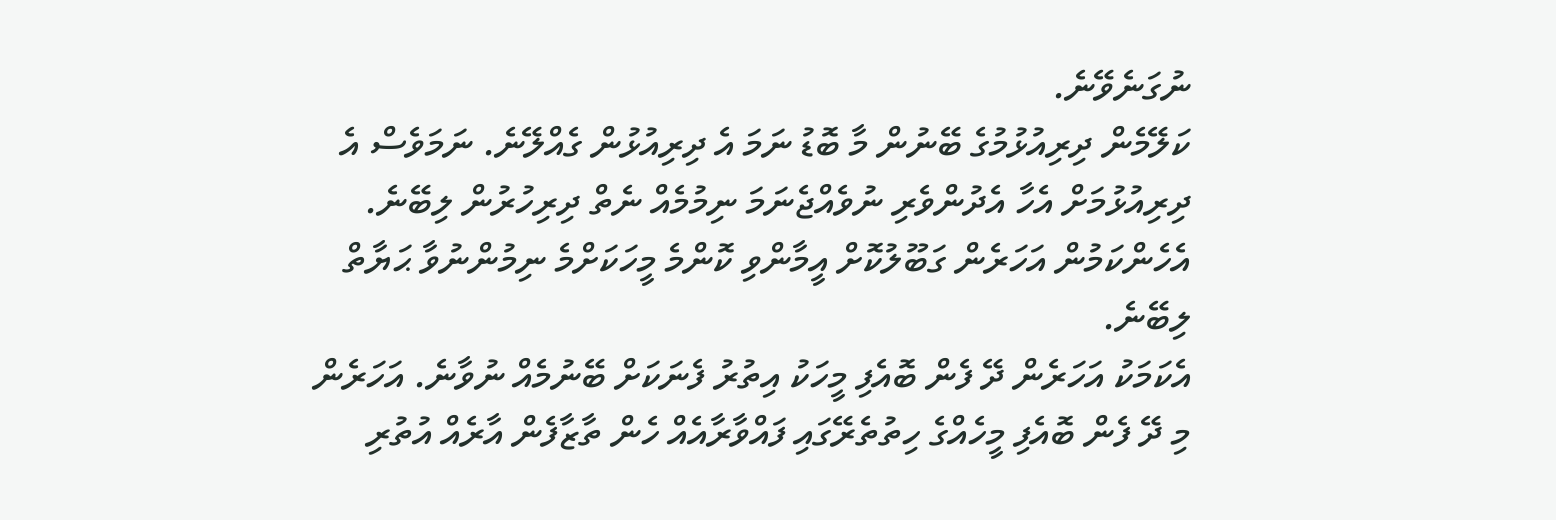ނުގަނެވޭނެ.
ކަލޭމެން ދިރިއުޅުމުގެ ބޭނުން މާ ބޮޑު ނަމަ އެ ދިރިއުޅުން ގެއްލޭނެ. ނަމަވެސް އެ ދިރިއުޅުމަށް އެހާ އެދުންވެރި ނުވެއްޖެނަމަ ނިމުމެއް ނެތް ދިރިހުރުން ލިބޭނެ.
އެހެންކަމުން އަހަރެން ގަބޫލުކޮށް އީމާންވި ކޮންމެ މީހަކަށްމެ ނިމުންނުވާ ޙަޔާތް ލިބޭނެ.
އެކަމަކު އަހަރެން ދޭ ފެން ބޮއެފި މީހަކު އިތުރު ފެނަކަށް ބޭނުމެއް ނުވާނެ. އަހަރެން މި ދޭ ފެން ބޮއެފި މީހެއްގެ ހިތުތެރޭގައި ފައްވާރާއެއް ހެން ތާޒާފެން އާރެއް އުތުރި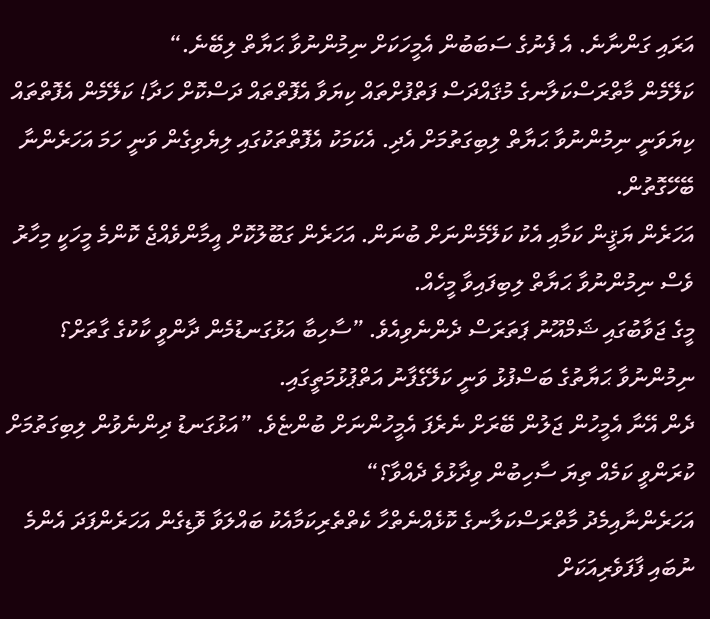އަރައި ގަންނާނެ. އެ ފެނުގެ ސަބަބުން އެމީހަކަށް ނިމުންނުވާ ޙަޔާތް ލިބޭނެ.“
ކަލޭމެން މާތްރަސްކަލާނގެ މުޤައްދަސް ފަތްފުށްތައް ކިޔަވާ އެފޮތްތައް ދަސްކޮށް ހަދާ! ކަލޭމެން އެފޮތްތައް ކިޔަވަނީ ނިމުންނުވާ ޙަޔާތް ލިބިގަތުމަށް އެދި. އެކަމަކު އެފޮތްތަކުގައި ލިޔެވިގެން ވަނީ ހަމަ އަހަރެންނާ ބޭހޭގޮތުން.
އަހަރެން ޔަޤީން ކަމާއި އެކު ކަލޭމެންނަށް ބުނަން. އަހަރެން ގަބޫލުކޮށް އީމާންވެއްޖެ ކޮންމެ މީހަކީ މިހާރު ވެސް ނިމުންނުވާ ޙަޔާތް ލިބިފައިވާ މީހެއް.
މީގެ ޖަވާބުގައި ޝަމްއޫނު ޕަތަރަސް ދެންނެވިއެވެ. ”ސާހިބާ އަޅުގަނޑުމެން ދާންވީ ކާކުގެ ގާތަށް؟ ނިމުންނުވާ ޙަޔާތުގެ ބަސްފުޅު ވަނީ ކަލޭގެފާނު އަތްޕުޅުމަތީގައި.
ދެން އޭނާ އެމީހުން ޖަލުން ބޭރަށް ނެރެފަ އެމީހުންނަށް ބުންޏެވެ. ”އަޅުގަނޑު ދިންނެވުން ލިބިގަތުމަށް ކުރަންވީ ކަމެއް ތިޔަ ސާހިބުން ވިދާޅުވެ ދެއްވާ؟“
އަހަރެންނާއިމެދު މާތްރަސްކަލާނގެ ކޮޅެއްނެތްހާ ކެތްތެރިކަމާއެކު ބައްލަވާ ވޮޑިގެން އަހަރެންފަދަ އެންމެ ނުބައި ފާފަވެރިއަކަށް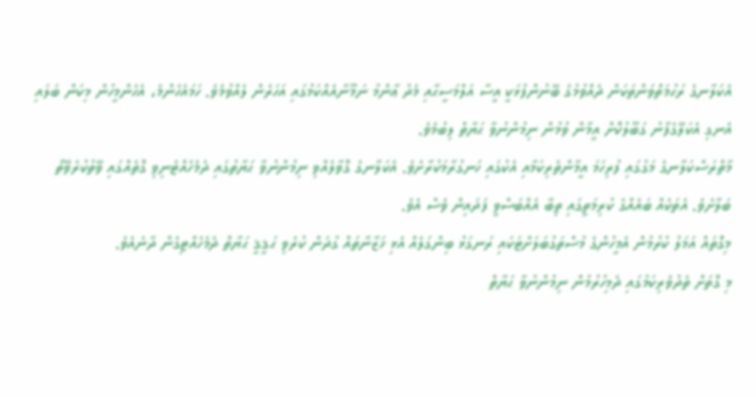އެކަލާނގެ ރަޙުމަތްވަންތަކަން ދެއްވުމުގެ ބޭނުންފުޅަކީ އީސާ އަލްމަސީޙާއި މެދު ޢާންމު ނަމޫނާއެއްކަމުގައި އަހަރެން ލެއްވުމެވެ. ހަމައެހެންމެ، އެހެންމީހުން މިކަން ބަލައި އެނގި އެކަލޭގެފާނު ގަބޫލުކޮށް އީމާން ވުމުން ނިމުންނުވާ ޙަޔާތް ލިބުމެވެ.
މާތްރަސްކަލާނގެ މަގުގައި ފުރިހަމަ އީމާންތެރިކަމާއި އެކުގައި ހަނގުރާމަކުރާށެވެ. އެކަލާނގެ ގޮވާލެއްވި ނިމުންނުވާ ޙަޔާތުގައި ދެމެހެއްޓެނިވި ގޮތެއްގައި ވޭތުކުރެވޭތޯ ބަލާށެވެ. އެތަކެއް ބައެއްގެ ކުރިމަތީގައި ތިބާ އެއްބަސްވީ ފަދައިން ވެސް އެވެ.
މިގޮތައް އަމަލު ކުރުމުން އެމީހުންގެ މުސްތަގުބަލަށްޓަކައި ރަނގަޅު ބިންގަލެއް އެޅި ޚަޒާނާތައް ގުދަން ކުރެވި ޙަޤީޤީ ޙަޔާތް ދެމެހެއްޓިގެން ދާނެއެވެ.
މި ގޮތަށް ތެދުވެރިކަމުގައި ދެމިހުރުމުން ނިމުންނުވާ ޙަޔާތް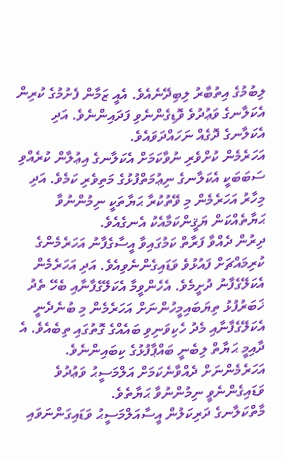ލިބުމުގެ އިތުބާރު ލިބިދޭނެއެވެ. އެއީ ޒަމާން ފެށުމުގެ ކުރިން އެކަލާނގެ ވަޢުދުވެ ވޮޑިގެންނެވި ފަދައިންނެވެ. އަދި އެކަލާނގެ ދޮގެއް ނަހައްދަވައެވެ.
އަހަރެމެން ކުށްވެރި ނުވާކަމަށް އެކަލާނގެ އިޢުލާން ކުރެއްވި ސަބަބަކީ އެކަލާނގެ ނިޢުމަތްފުޅުގެ މަތިވެރި ކަމެވެ. އަދި މިހާރު އަހަރެމެން މި ވޭތުކުރާ ޙަޔާތަކީ ނިމުންނުވާ ޙަޔާތެއްކަން ޔަޤީންކަމާއެކު އެނގެއެވެ.
ދިރުން ދެއްވާ ފަރާތް ކަމުގައިވާ އީސާގެފާނު އަހަރެމެންގެ ކުރިމައްޗަށް ފައުޅުވެ ވަޑައިގެންނެވިއެވެ. އަދި އަހަރެމެން އެކަލޭގެފާނު ދުށީމެވެ. އެހެންވީމާ އެކަލޭގެފާނާއި ބެހޭ ތެދު ޚަބަރުފުޅު ތިޔަބައިމީހުންނަށް އަހަރެމެން މި ބުނެދެނީ އެކަލޭގެފާނާއި މެދު ހެކިވަނިވި ބައެއްގެ ގޮތުގައި ތިބެއެވެ. އެ ދާއިމީ ޙަޔާތް ލިބެނީ ބައްޕާފުޅުގެ ކިބައިންނެވެ.
އަހަރެމެންނަށް ދެއްވާނެކަމަށް އަލްމަސީޙު ވަޢުދުވެ ވަޑައިގެންނެވީ ނިމުންނުވާ ޙަޔާތެވެ.
މާތްކަލާނގެ ދަރިކަލުން އީސާއަލްމަސީޙު ވަޑައިގަންނަވައި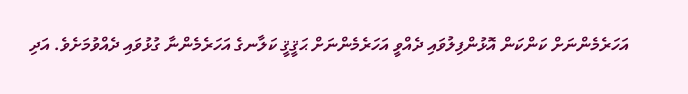އަހަރެމެންނަށް ކަންކަން އޮޅުންފިލުވައި ދެއްވީ އަހަރެމެންނަށް ޙަޤީޤީ ކަލާނގެ އަހަރެމެންނާ ގުޅުވައި ދެއްވުމަށެވެ. އަދި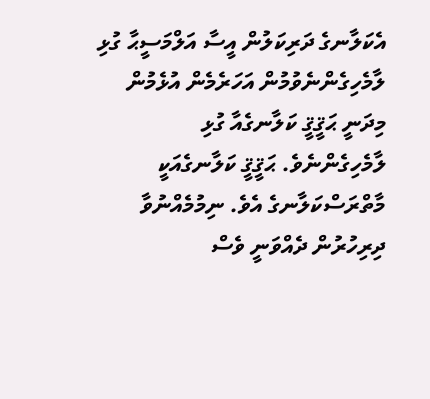އެކަލާނގެ ދަރިކަލުން އީސާ އަލްމަސީޙާ ގުޅި ލާމެހިގެންނެވުމުން އަހަރެމެން އުޅެމުން މިދަނީ ޙަޤީޤީ ކަލާނގެއާ ގުޅި ލާމެހިގެންނެވެ. ޙަޤީޤީ ކަލާނގެއަކީ މާތްރަސްކަލާނގެ އެވެ. ނިމުމެއްނުވާ ދިރިހުރުން ދެއްވަނީ ވެސް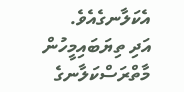އެކަލާނގެއެވެ.
އަދި ތިޔަބައިމީހުން މާތްރަސްކަލާނގެ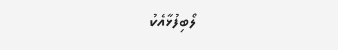ލޯބިފުޅާއެކު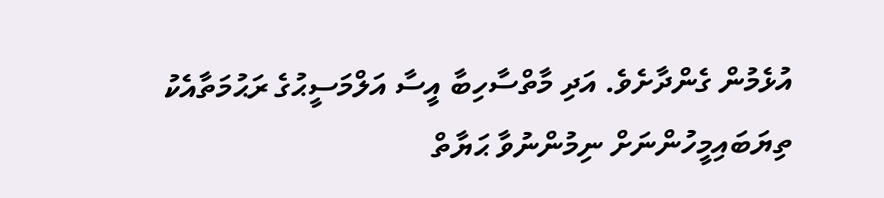އުޅެމުން ގެންދާށެވެ. އަދި މާތްސާހިބާ އީސާ އަލްމަސީޙުގެ ރަޙުމަތާއެކު ތިޔަބައިމީހުންނަށް ނިމުންނުވާ ޙަޔާތް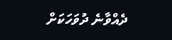ދެއްވާނެ ދުވަހަކަށް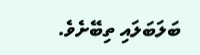ބަލަބަލައި ތިބޭށެވެ.